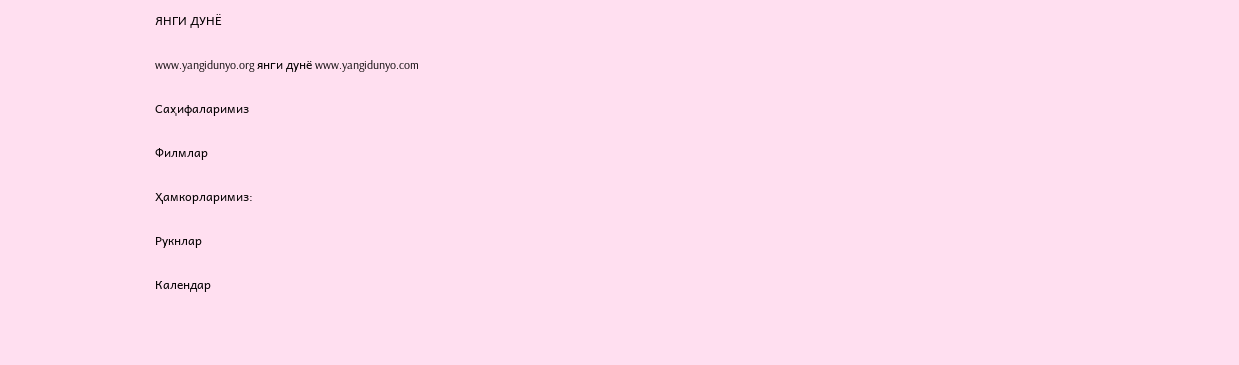ЯНГИ ДУНЁ

www.yangidunyo.org янги дунё www.yangidunyo.com

Саҳифаларимиз

Филмлар

Ҳамкорларимиз:

Рукнлар

Календар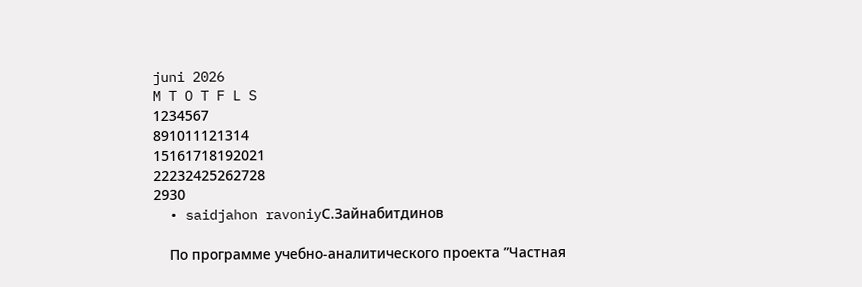juni 2026
M T O T F L S
1234567
891011121314
15161718192021
22232425262728
2930
  • saidjahon ravoniyС.Зайнабитдинов

    По программе учебно-аналитического проекта ”Частная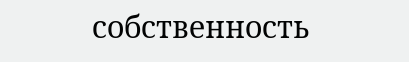собственность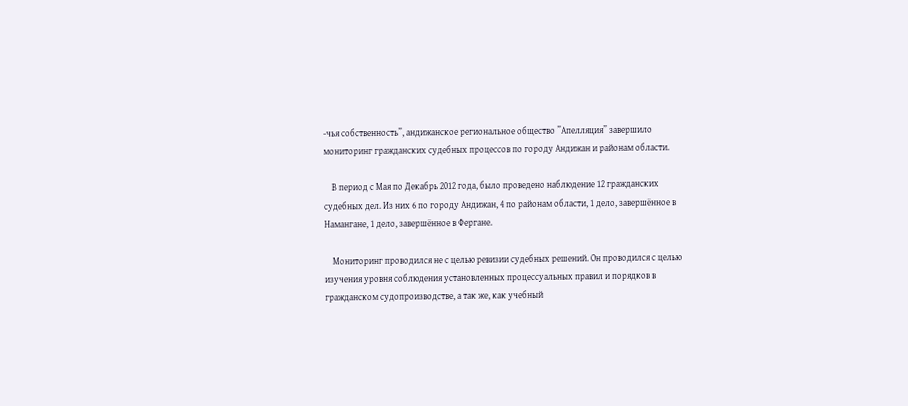-чья собственность”, андижанское региональное общество ”Апелляция” завершило мониторинг гражданских судебных процессов по городу Андижан и районам области.

    В период с Мая по Декабрь 2012 года, было проведено наблюдение 12 гражданских судебных дел. Из них 6 по городу Андижан, 4 по районам области, 1 дело, завершённое в Намангане, 1 дело, завершённое в Фергане.

    Мониторинг проводился не с целью ревизии судебных решений. Он проводился с целью изучения уровня соблюдения установленных процессуальных правил и порядков в гражданском судопроизводстве, а так же, как учебный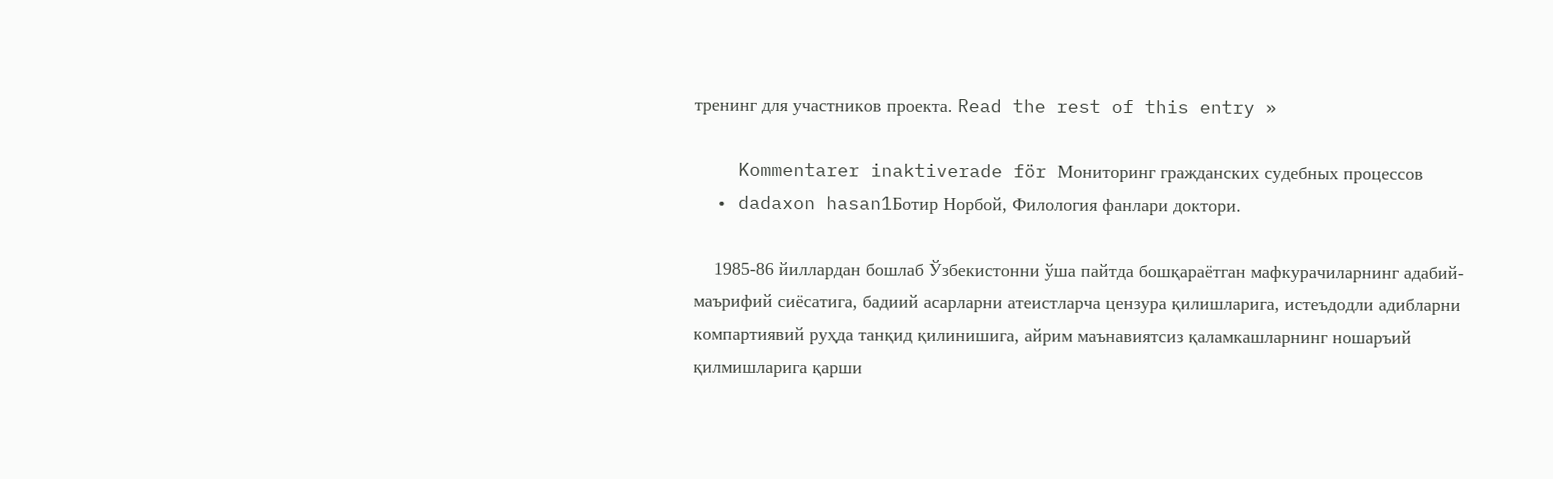тренинг для участников проекта. Read the rest of this entry »

    Kommentarer inaktiverade för Мониторинг гражданских судебных процессов
  • dadaxon hasan1Ботир Норбой, Филология фанлари доктори.

    1985-86 йиллардан бошлаб Ўзбекистонни ўша пайтда бошқараётган мафкурачиларнинг адабий-маърифий сиёсатига, бадиий асарларни атеистларча цензура қилишларига, истеъдодли адибларни компартиявий руҳда танқид қилинишига, айрим маънавиятсиз қаламкашларнинг ношаръий қилмишларига қарши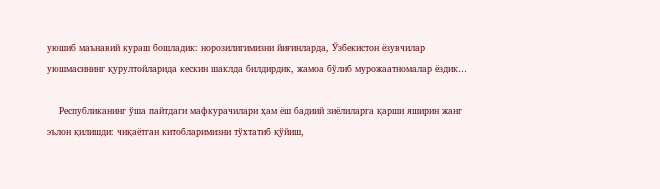уюшиб маънавий кураш бошладик: норозилигимизни йиғинларда, Ўзбекистон ёзувчилар уюшмасининг қурултойларида кескин шаклда билдирдик, жамоа бўлиб мурожаатномалар ёздик…

    Республиканинг ўша пайтдаги мафкурачилари ҳам ёш бадиий зиёлиларга қарши яширин жанг эълон қилишди: чиқаётган китобларимизни тўхтатиб қўйиш,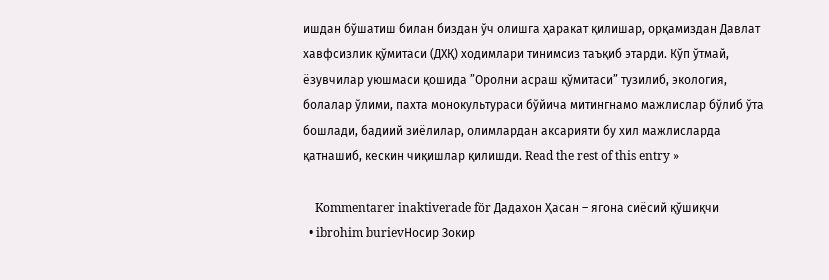ишдан бўшатиш билан биздан ўч олишга ҳаракат қилишар, орқамиздан Давлат хавфсизлик қўмитаси (ДХҚ) ходимлари тинимсиз таъқиб этарди. Кўп ўтмай, ёзувчилар уюшмаси қошида ”Оролни асраш қўмитаси” тузилиб, экология, болалар ўлими, пахта монокультураси бўйича митингнамо мажлислар бўлиб ўта бошлади, бадиий зиёлилар, олимлардан аксарияти бу хил мажлисларда қатнашиб, кескин чиқишлар қилишди. Read the rest of this entry »

    Kommentarer inaktiverade för Дадахон Ҳасан – ягона сиёсий қўшиқчи
  • ibrohim burievНосир Зокир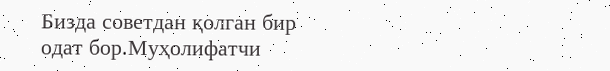Бизда советдан қолган бир одат бор.Муҳолифатчи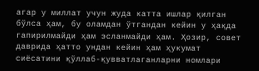агар у миллат учун жуда катта ишлар қилган бўлса ҳам, бу оламдан ўтгандан кейин у ҳақда гапирилмайди ҳам эсланмайди ҳам. Ҳозир, совет даврида ҳатто ундан кейин ҳам ҳукумат сиёсатини қўллаб-қувватлаганларни номлари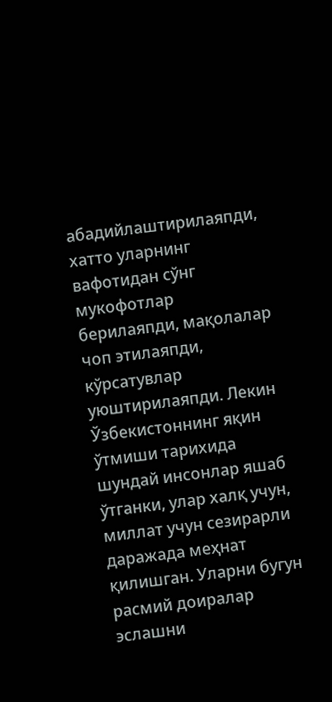абадийлаштирилаяпди, хатто уларнинг вафотидан сўнг мукофотлар берилаяпди, мақолалар чоп этилаяпди, кўрсатувлар уюштирилаяпди. Лекин Ўзбекистоннинг яқин ўтмиши тарихида шундай инсонлар яшаб ўтганки, улар халқ учун, миллат учун сезирарли даражада меҳнат қилишган. Уларни бугун расмий доиралар эслашни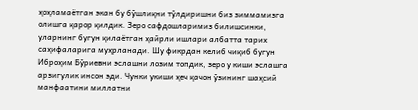ҳоҳламаётган экан бу бўшлиқни тўлдиришни биз зиммамизга олишга қарор қилдик. Зеро сафдошларимиз билишсинки, уларнинг бугун қилаётган ҳайрли ишлари албатта тарих саҳифаларига муҳрланади. Шу фикрдан келиб чиқиб бугун Иброҳим Бўриевни эслашни лозим топдик, зеро у киши эслашга арзигулик инсон эди. Чунки укиши ҳеч қачон ўзининг шаҳсий манфаатини миллатни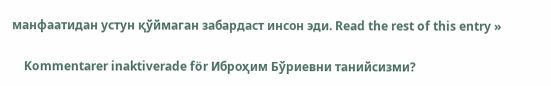манфаатидан устун қўймаган забардаст инсон эди. Read the rest of this entry »

    Kommentarer inaktiverade för Иброҳим Бўриевни танийсизми?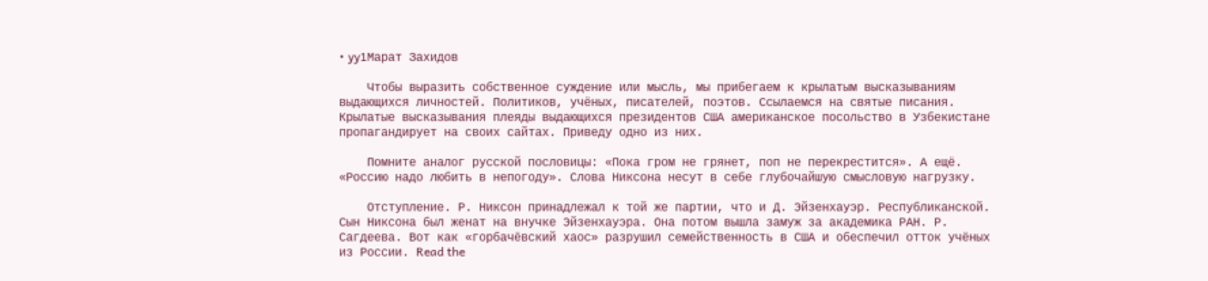• yy1Марат Захидов

    Чтобы выразить собственное суждение или мысль, мы прибегаем к крылатым высказываниям выдающихся личностей. Политиков, учёных, писателей, поэтов. Ссылаемся на святые писания. Крылатые высказывания плеяды выдающихся президентов США американское посольство в Узбекистане пропагандирует на своих сайтах. Приведу одно из них.

    Помните аналог русской пословицы: «Пока гром не грянет, поп не перекрестится». А ещё. «Россию надо любить в непогоду». Слова Никсона несут в себе глубочайшую смысловую нагрузку.

    Отступление. Р. Никсон принадлежал к той же партии, что и Д. Эйзенхауэр. Республиканской. Сын Никсона был женат на внучке Эйзенхауэра. Она потом вышла замуж за академика РАН. Р. Сагдеева. Вот как «горбачёвский хаос» разрушил семейственность в США и обеспечил отток учёных из России. Read the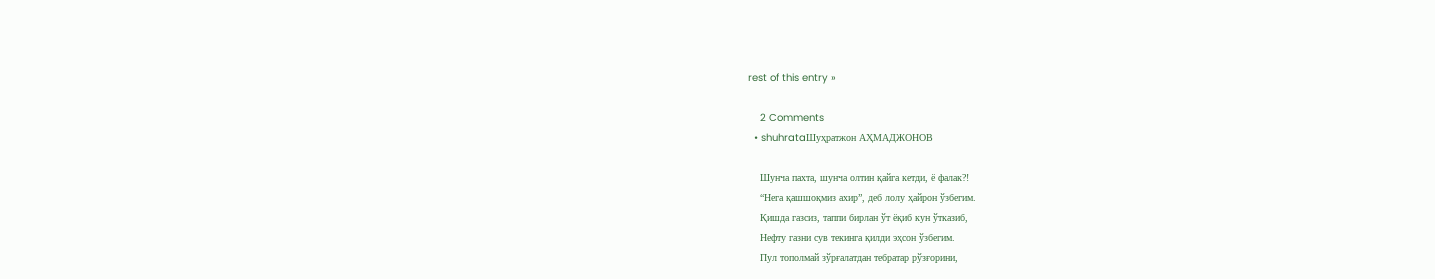rest of this entry »

    2 Comments
  • shuhrataШуҳратжон АҲМАДЖОНОВ

    Шунча пахта, шунча олтин қайга кетди, ё фалак?!
    “Нега қашшоқмиз ахир”, деб лолу ҳайрон ўзбегим.
    Қишда газсиз, таппи бирлан ўт ёқиб кун ўтказиб,
    Нефту газни сув текинга қилди эҳсон ўзбегим.
    Пул тополмай зўрғалатдан тебратар рўзғорини,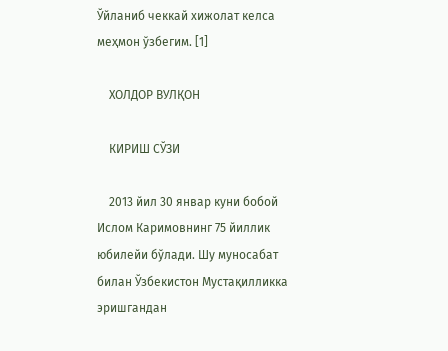Ўйланиб чеккай хижолат келса меҳмон ўзбегим. [1]

    ХОЛДОР ВУЛҚОН

    КИРИШ СЎЗИ

    2013 йил 30 январ куни бобой Ислом Каримовнинг 75 йиллик юбилейи бўлади. Шу муносабат билан Ўзбекистон Мустақилликка эришгандан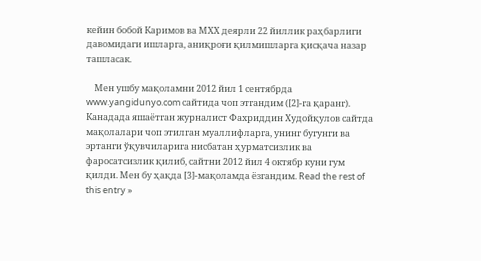кейин бобой Каримов ва МХХ деярли 22 йиллик раҳбарлиги давомидаги ишларга, аниқроғи қилмишларга қисқача назар ташласак.

    Мен ушбу мақоламни 2012 йил 1 сентябрда www.yangidunyo.com сайтида чоп этгандим ([2]-га қаранг). Канадада яшаётган журналист Фахриддин Худойқулов сайтда мақолалари чоп этилган муаллифларга, унинг бугунги ва эртанги ўқувчиларига нисбатан ҳурматсизлик ва фаросатсизлик қилиб, сайтни 2012 йил 4 октябр куни гум қилди. Мен бу ҳақда [3]-мақоламда ёзгандим. Read the rest of this entry »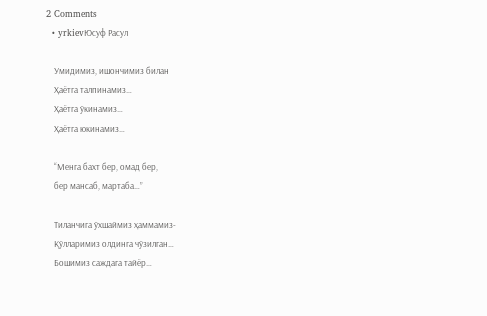2 Comments
  • yrkievЮсуф Расул

    Умидимиз, ишончимиз билан
    Ҳаётга талпинамиз…
    Ҳаётга ўкинамиз…
    Ҳаётга юкинамиз…

    “Менга бахт бер, омад бер,
    бер мансаб, мартаба…”

    Тиланчига ўхшаймиз ҳаммамиз-
    Қўлларимиз олдинга чўзилган…
    Бошимиз саждага тайёр…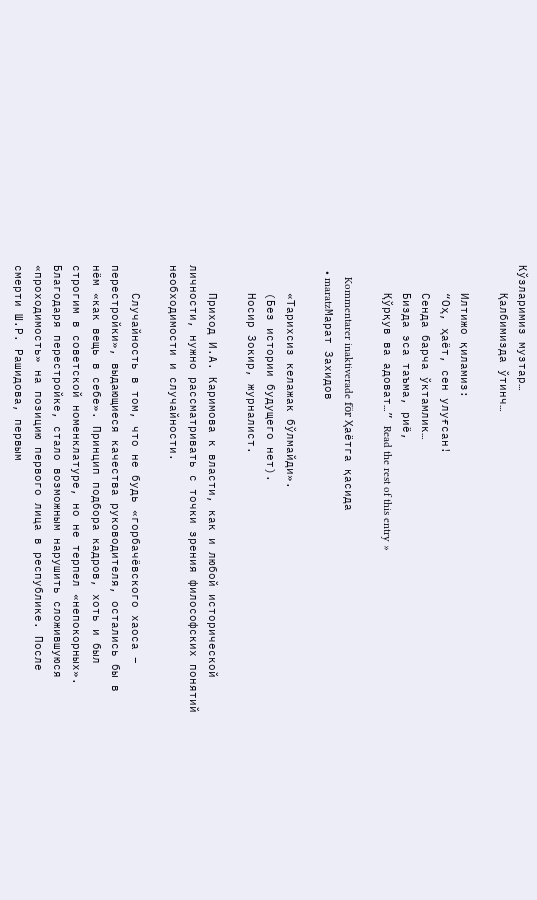Кўзларимиз музтар…
    Қалбимизда ўтинч…

    Илтижо қиламиз:
    “Оҳ, ҳаёт, сен улуғсан!
    Сенда барча ўктамлик…
    Бизда эса таъма, риё,
    Қўрқув ва адоват…” Read the rest of this entry »

    Kommentarer inaktiverade för Ҳаётга қасида
  • maratzМарат Захидов

    «Тарихсиз келажак бўлмайди».
    (Без истории будущего нет).
    Носир Зокир, журналист.

    Приход И.А. Каримова к власти, как и любой исторической личности, нужно рассматривать с точки зрения философских понятий необходимости и случайности.

    Случайность в том, что не будь «горбачёвского хаоса – перестройки», выдающиеся качества руководителя, остались бы в нём «как вещь в себе». Принцип подбора кадров, хоть и был строгим в советской номенклатуре, но не терпел «непокорных». Благодаря перестройке, стало возможным нарушить сложившуюся «проходимость» на позицию первого лица в республике. После смерти Ш.Р. Рашидова, первым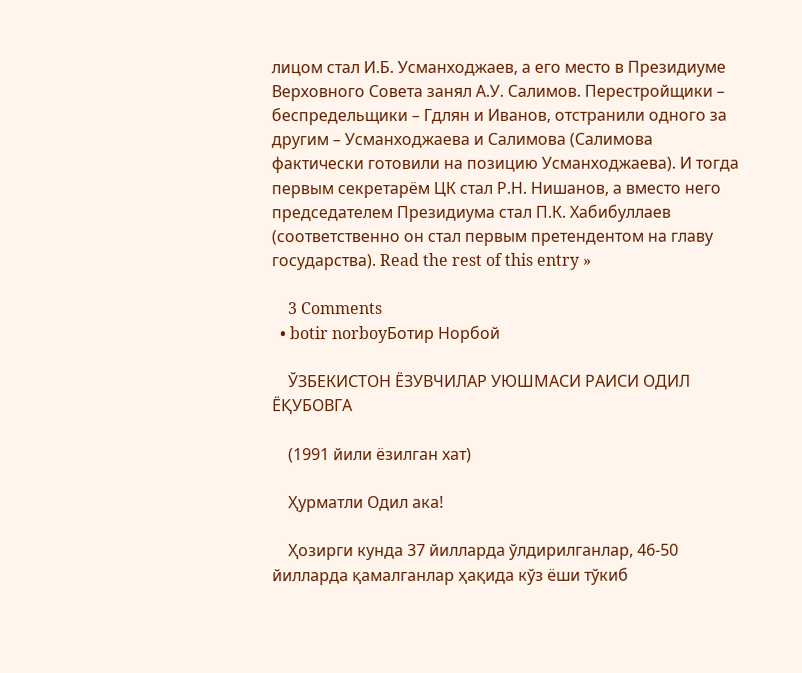лицом стал И.Б. Усманходжаев, а его место в Президиуме Верховного Совета занял А.У. Салимов. Перестройщики – беспредельщики – Гдлян и Иванов, отстранили одного за другим – Усманходжаева и Салимова (Салимова фактически готовили на позицию Усманходжаева). И тогда первым секретарём ЦК стал Р.Н. Нишанов, а вместо него председателем Президиума стал П.К. Хабибуллаев (соответственно он стал первым претендентом на главу государства). Read the rest of this entry »

    3 Comments
  • botir norboyБотир Норбой

    ЎЗБЕКИСТОН ЁЗУВЧИЛАР УЮШМАСИ РАИСИ ОДИЛ ЁҚУБОВГА

    (1991 йили ёзилган хат)

    Ҳурматли Одил ака!

    Ҳозирги кунда 37 йилларда ўлдирилганлар, 46-50 йилларда қамалганлар ҳақида кўз ёши тўкиб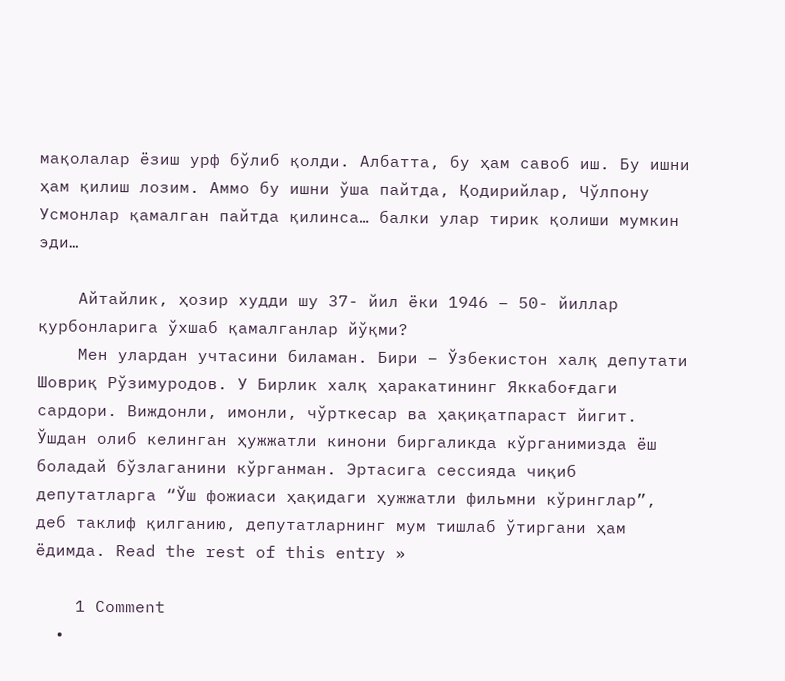мақолалар ёзиш урф бўлиб қолди. Албатта, бу ҳам савоб иш. Бу ишни ҳам қилиш лозим. Аммо бу ишни ўша пайтда, Қодирийлар, Чўлпону Усмонлар қамалган пайтда қилинса… балки улар тирик қолиши мумкин эди…

    Айтайлик, ҳозир худди шу 37- йил ёки 1946 – 50- йиллар қурбонларига ўхшаб қамалганлар йўқми?
    Мен улардан учтасини биламан. Бири – Ўзбекистон халқ депутати Шовриқ Рўзимуродов. У Бирлик халқ ҳаракатининг Яккабоғдаги сардори. Виждонли, имонли, чўрткесар ва ҳақиқатпараст йигит. Ўшдан олиб келинган ҳужжатли кинони биргаликда кўрганимизда ёш боладай бўзлаганини кўрганман. Эртасига сессияда чиқиб депутатларга “Ўш фожиаси ҳақидаги ҳужжатли фильмни кўринглар”, деб таклиф қилганию, депутатларнинг мум тишлаб ўтиргани ҳам ёдимда. Read the rest of this entry »

    1 Comment
  •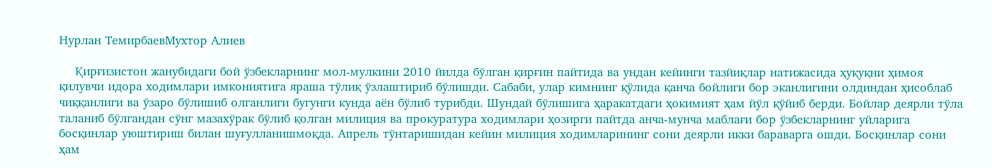Нурлан ТемирбаевМухтор Алиев

    Қирғизистон жанубидаги бой ўзбекларнинг мол-мулкини 2010 йилда бўлган қирғин пайтида ва ундан кейинги тазйиқлар натижасида ҳуқуқни ҳимоя қилувчи идора ходимлари имкониятига яраша тўлиқ ўзлаштириб бўлишди. Сабаби, улар кимнинг қўлида қанча бойлиги бор эканлигини олдиндан ҳисоблаб чиққанлиги ва ўзаро бўлишиб олганлиги бугунги кунда аён бўлиб турибди. Шундай бўлишига ҳаракатдаги ҳокимият ҳам йўл қўйиб берди. Бойлар деярли тўла таланиб бўлгандан сўнг мазахўрак бўлиб қолган милиция ва прокуратура ходимлари ҳозирги пайтда анча-мунча маблағи бор ўзбекларнинг уйларига босқинлар уюштириш билан шуғулланишмоқда. Апрель тўнтаришидан кейин милиция ходимларининг сони деярли икки бараварга ошди. Босқинлар сони ҳам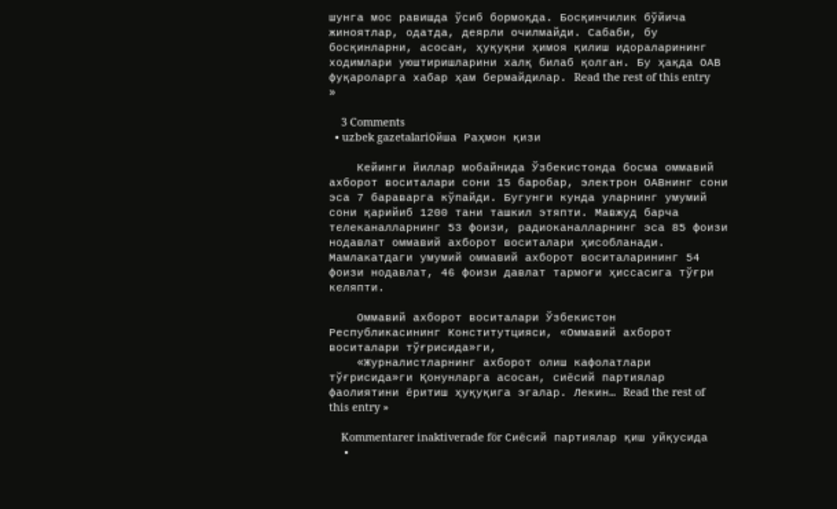шунга мос равишда ўсиб бормоқда. Босқинчилик бўйича жиноятлар, одатда, деярли очилмайди. Сабаби, бу босқинларни, асосан, ҳуқуқни ҳимоя қилиш идораларининг ходимлари уюштиришларини халқ билаб қолган. Бу ҳақда ОАВ фуқароларга хабар ҳам бермайдилар. Read the rest of this entry »

    3 Comments
  • uzbek gazetalariОйша Раҳмон қизи

    Кейинги йиллар мобайнида Ўзбекистонда босма оммавий ахборот воситалари сони 15 баробар, электрон ОАВнинг сони эса 7 бараварга кўпайди. Бугунги кунда уларнинг умумий сони қарийиб 1200 тани ташкил этяпти. Мавжуд барча телеканалларнинг 53 фоизи, радиоканалларнинг эса 85 фоизи нодавлат оммавий ахборот воситалари ҳисобланади. Мамлакатдаги умумий оммавий ахборот воситаларининг 54 фоизи нодавлат, 46 фоизи давлат тармоғи ҳиссасига тўғри келяпти.

    Оммавий ахборот воситалари Ўзбекистон Республикасининг Конститутцияси, «Оммавий ахборот воситалари тўғрисида»ги,
    «Журналистларнинг ахборот олиш кафолатлари тўғрисида»ги Қонунларга асосан, сиёсий партиялар фаолиятини ёритиш ҳуқуқига эгалар. Лекин… Read the rest of this entry »

    Kommentarer inaktiverade för Сиёсий партиялар қиш уйқусида
  •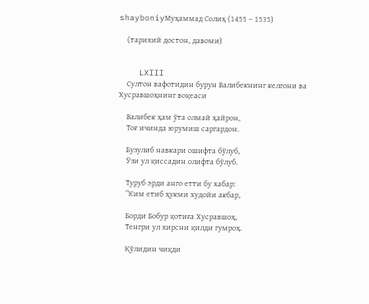shayboniyМуҳаммад Солиҳ (1455 – 1535)

    (тарихий достон, давоми)


    LXIII
    Султон вафотидин бурун Валибекнинг келгони ва Хусравшоҳнинг воқеаси

    Валибек ҳам ўта олмай ҳайрон,
    Тоғ ичинда юрумиш саргардон.

    Бузулиб навкари ошифта бўлуб,
    Ўзи ул қиссадин олифта бўлуб.

    Туруб эрди анго етти бу хабар:
    “Ким етиб ҳукми худойи акбар,

    Борди Бобур қотиға Хусравшоҳ,
    Тенгри ул хирсни қилди гумроҳ.

    Қўлидин чиқди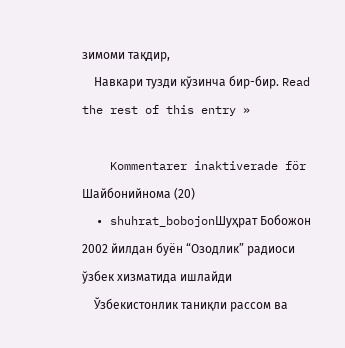зимоми тақдир,
    Навкари тузди кўзинча бир-бир. Read the rest of this entry »

    Kommentarer inaktiverade för Шайбонийнома (20)
  • shuhrat_bobojonШуҳрат Бобожон 2002 йилдан буён “Озодлик” радиоси ўзбек хизматида ишлайди
    Ўзбекистонлик таниқли рассом ва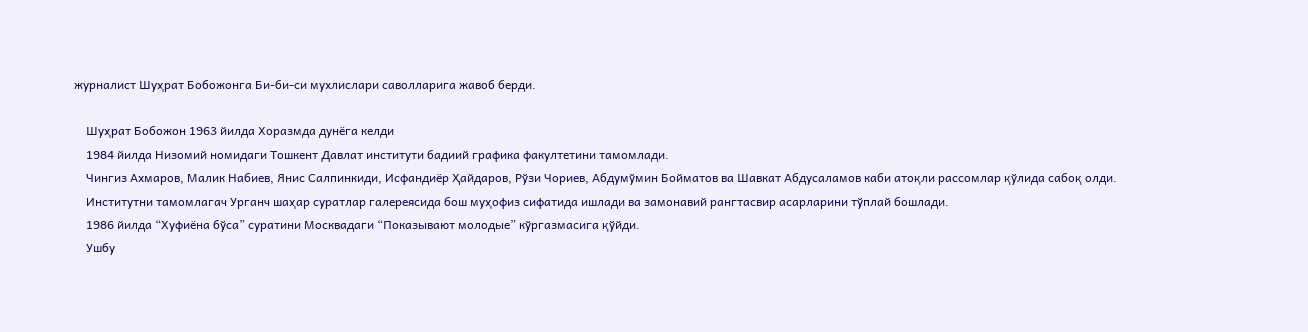журналист Шуҳрат Бобожонга Би-би-си мухлислари саволларига жавоб берди.

    Шуҳрат Бобожон 1963 йилда Хоразмда дунёга келди
    1984 йилда Низомий номидаги Тошкент Давлат институти бадиий графика факултетини тамомлади.
    Чингиз Ахмаров, Малик Набиев, Янис Салпинкиди, Исфандиëр Ҳайдаров, Рўзи Чориев, Абдумўмин Бойматов ва Шавкат Абдусаламов каби атоқли рассомлар қўлида сабоқ олди.
    Институтни тамомлагач Урганч шаҳар суратлар галереясида бош муҳофиз сифатида ишлади ва замонавий рангтасвир асарларини тўплай бошлади.
    1986 йилда “Хуфиёна бўса” суратини Москвадаги “Показывают молодые” кўргазмасига қўйди.
    Ушбу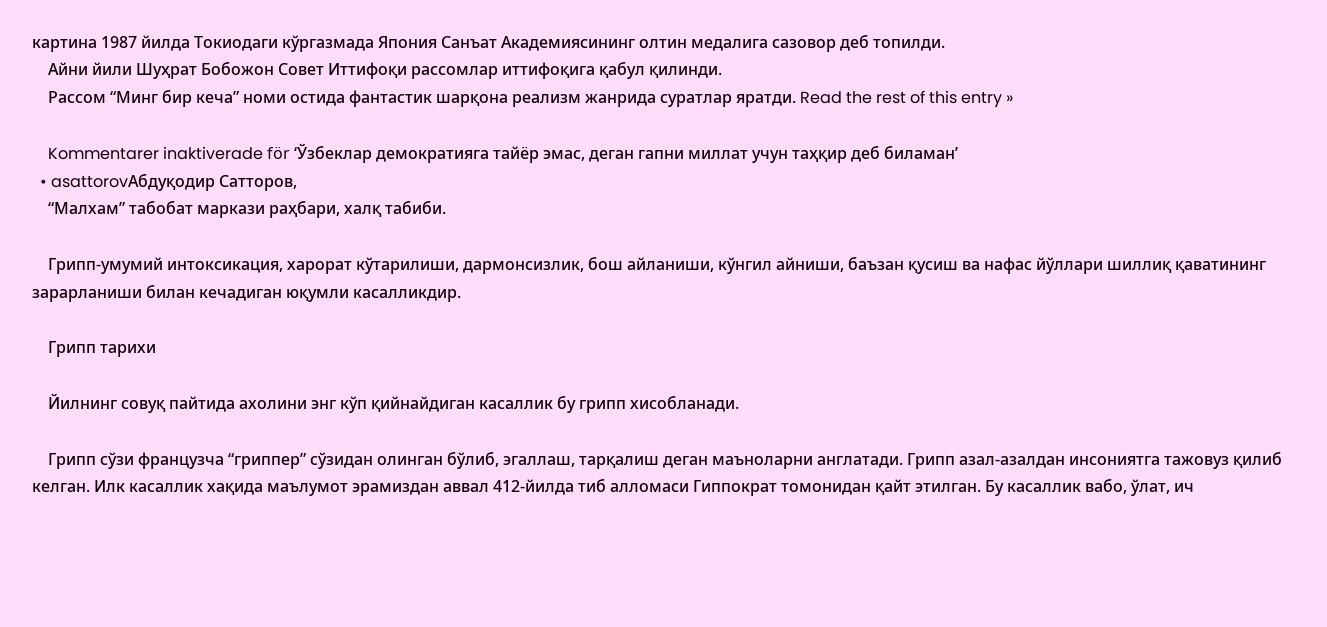картина 1987 йилда Токиодаги кўргазмада Япония Санъат Академиясининг олтин медалига сазовор деб топилди.
    Айни йили Шуҳрат Бобожон Совет Иттифоқи рассомлар иттифоқига қабул қилинди.
    Рассом “Минг бир кеча” номи остида фантастик шарқона реализм жанрида суратлар яратди. Read the rest of this entry »

    Kommentarer inaktiverade för ‘Ўзбеклар демократияга тайëр эмас, деган гапни миллат учун таҳқир деб биламан’
  • asattorovАбдуқодир Сатторов,
    “Малхам” табобат маркази раҳбари, халқ табиби.

    Грипп-умумий интоксикация, харорат кўтарилиши, дармонсизлик, бош айланиши, кўнгил айниши, баъзан қусиш ва нафас йўллари шиллиқ қаватининг зарарланиши билан кечадиган юқумли касалликдир.

    Грипп тарихи

    Йилнинг совуқ пайтида ахолини энг кўп қийнайдиган касаллик бу грипп хисобланади.

    Грипп сўзи французча “гриппер” сўзидан олинган бўлиб, эгаллаш, тарқалиш деган маъноларни англатади. Грипп азал-азалдан инсониятга тажовуз қилиб келган. Илк касаллик хақида маълумот эрамиздан аввал 412-йилда тиб алломаси Гиппократ томонидан қайт этилган. Бу касаллик вабо, ўлат, ич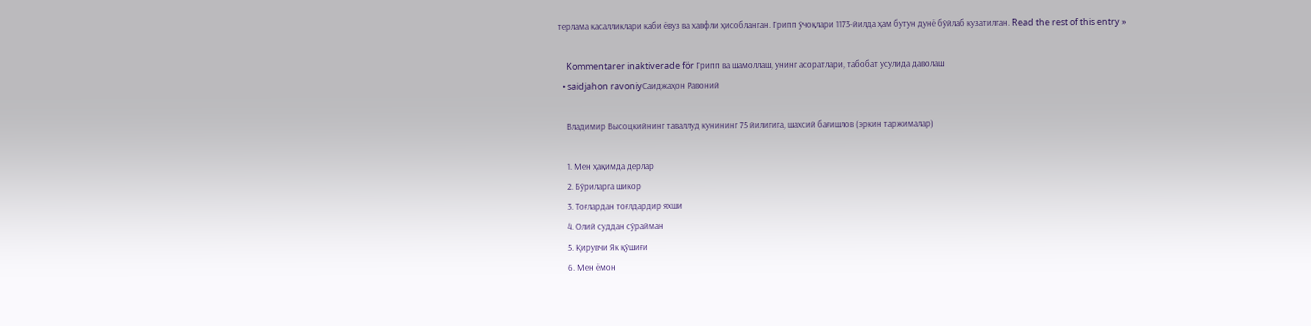терлама касалликлари каби ёвуз ва хавфли ҳисобланган. Грипп ўчоқлари 1173-йилда ҳам бутун дунё бўйлаб кузатилган. Read the rest of this entry »

    Kommentarer inaktiverade för Грипп ва шамоллаш, унинг асоратлари, табобат усулида даволаш
  • saidjahon ravoniyСаиджаҳон Равоний

    Владимир Высоцкийнинг таваллуд кунининг 75 йилигига, шахсий бағишлов (эркин таржималар)

    1. Мен ҳақимда дерлар
    2. Бўриларга шикор
    3. Тоғлардан тоғлдардир яхши
    4. Олий суддан сўрайман
    5. Қирувчи Як қўшиғи
    6. Мен ёмон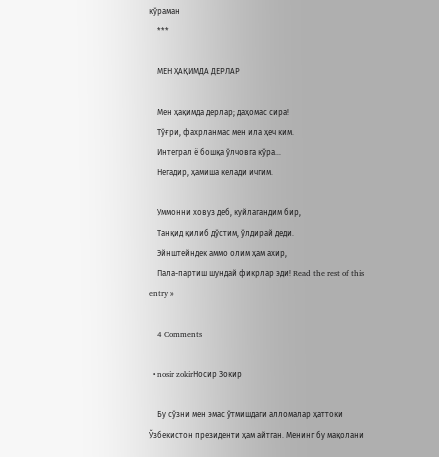кўраман
    ***

    МЕН ҲАҚИМДА ДЕРЛАР

    Мен ҳақимда дерлар; даҳомас сира!
    Тўғри, фахрланмас мен ила ҳеч ким.
    Интеграл ё бошқа ўлчовга кўра…
    Негадир, ҳамиша келади ичгим.

    Уммонни ховуз деб, куйлагандим бир,
    Танқид қилиб дўстим, ўлдирай деди.
    Эйнштейндек аммо олим ҳам ахир,
    Пала-партиш шундай фикрлар эди! Read the rest of this entry »

    4 Comments

  • nosir zokirНосир Зокир

    Бу сўзни мен эмас ўтмишдаги алломалар ҳаттоки Ўзбекистон президенти ҳам айтган. Менинг бу мақолани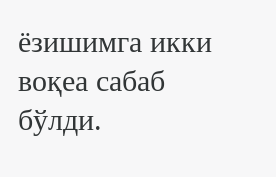ёзишимга икки воқеа сабаб бўлди.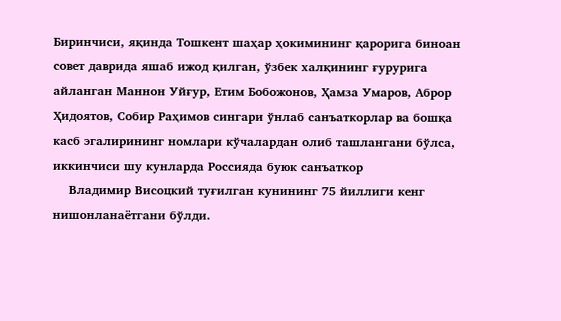Биринчиси, яқинда Тошкент шаҳар ҳокимининг қарорига биноан совет даврида яшаб ижод қилган, ўзбек халқининг ғурурига айланган Маннон Уйғур, Етим Бобожонов, Ҳамза Умаров, Аброр Ҳидоятов, Собир Раҳимов сингари ўнлаб санъаткорлар ва бошқа касб эгалирининг номлари кўчалардан олиб ташлангани бўлса, иккинчиси шу кунларда Россияда буюк санъаткор
    Владимир Висоцкий туғилган кунининг 75 йиллиги кенг нишонланаётгани бўлди.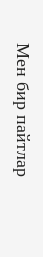Мен бир пайтлар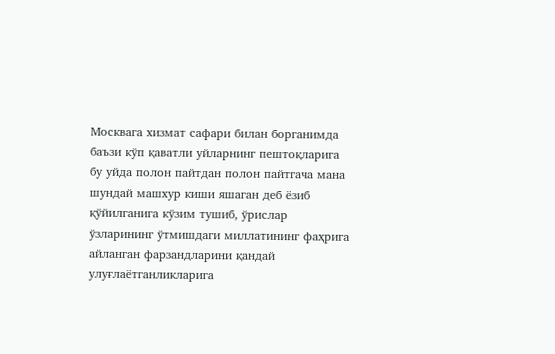Москвага хизмат сафари билан борганимда баъзи кўп қаватли уйларнинг пештоқларига бу уйда полон пайтдан полон пайтгача мана шундай машхур киши яшаган деб ёзиб қўйилганига кўзим тушиб, ўрислар ўзларининг ўтмишдаги миллатининг фаҳрига айланган фарзандларини қандай улуғлаётганликларига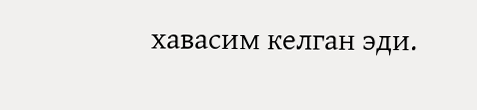хавасим келган эди.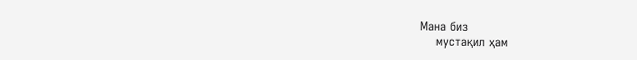Мана биз
    мустақил ҳам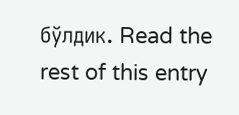бўлдик. Read the rest of this entry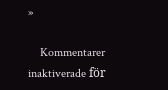»

    Kommentarer inaktiverade för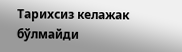Тарихсиз келажак бўлмайди